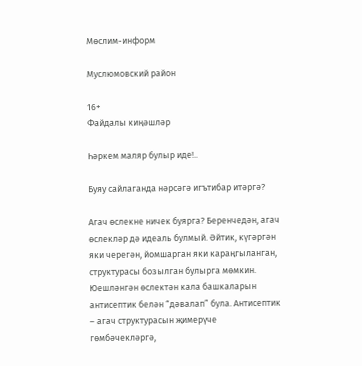Мөслим-информ

Муслюмовский район

16+
Файдалы киңәшләр

Һәркем маляр булыр иде!..

Буяу сайлаганда нәрсәгә игътибар итәргә?

Агач өслекне ничек буярга? Беренчедән, агач өслекләр дә идеаль булмый. Әйтик, күгәргән яки черегән, йомшарган яки караңгыланган, структурасы бозылган булырга мөмкин. Юешләнгән өслектән кала башкаларын антисептик белән “дәвалап” була. Антисептик – агач структурасын җимерүче гөмбәчекләргә,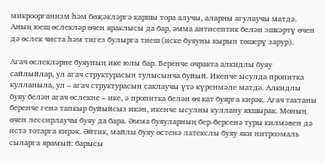микроорганизм һәм бөҗәкләргә каршы тора алучы, аларны агулаучы матдә. Аның юеш өслекләр өчен яраклысы да бар, әмма антисептик белән эшкәртү өчен дә өслек чиста һәм тигез булырга тиеш (иске буяуны кырып төшерү зарур).

Агач өслекләрне буяуның ике юлы бар. Беренче очракта алкидлы буяу сайлыйлар, ул агач структурасын тулысынча буйый. Икенче ысулда пропитка кулланыла, ул – агач структурасын саклаучы үтә күренмәле матдә. Алкидлы буяу белән агач өслекне – ике, ә пропитка белән өч кат буярга кирәк. Агач тактаны беренче генә тапкыр буйыйсыз икән, икенче ысулны куллану яхшырак. Моның өчен лессирлаучы буяу да бара. Әмма буяуларның бер-берсенә туры килмәвен дә истә тотарга кирәк. Әйтик, майлы буяу өстенә латекслы буяу яки нитроэмаль сыларга ярамый: барысы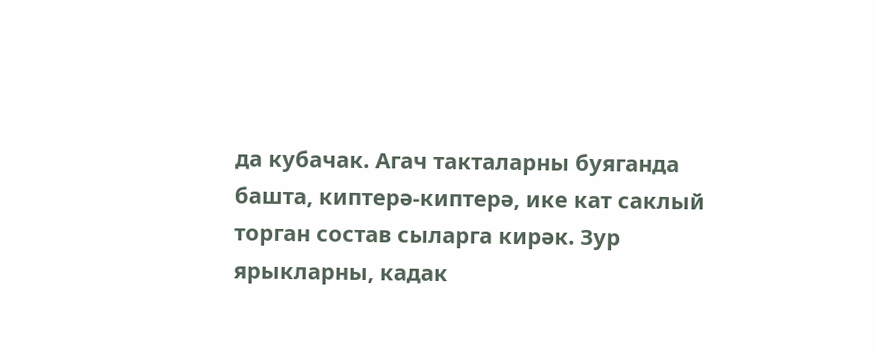да кубачак. Агач такталарны буяганда башта, киптерә-киптерә, ике кат саклый торган состав сыларга кирәк. Зур ярыкларны, кадак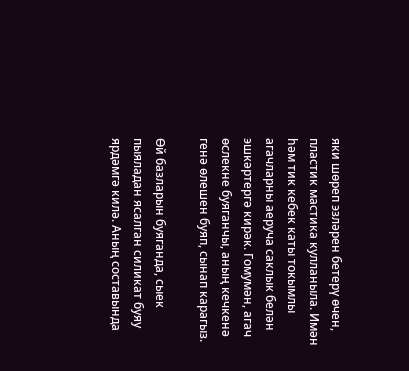яки шөреп эзләрен бетерү өчен, пластик мастика кулланыла. Имән һәм тик кебек каты токымлы агачларны аеруча саклык белән эшкәртергә кирәк. Гомумән, агач өслекне буяганчы, аның кечкенә генә өлешен буяп, сынап карагыз.

Өй базларын буяганда, сыек пыяладан ясалган силикат буяу ярдәмгә килә. Аның составында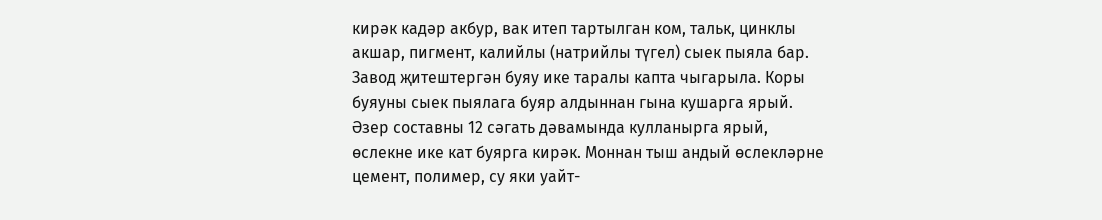кирәк кадәр акбур, вак итеп тартылган ком, тальк, цинклы акшар, пигмент, калийлы (натрийлы түгел) сыек пыяла бар. Завод җитештергән буяу ике таралы капта чыгарыла. Коры буяуны сыек пыялага буяр алдыннан гына кушарга ярый. Әзер составны 12 сәгать дәвамында кулланырга ярый, өслекне ике кат буярга кирәк. Моннан тыш андый өслекләрне цемент, полимер, су яки уайт-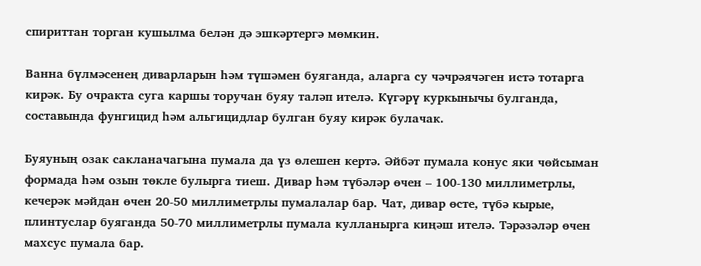спириттан торган кушылма белән дә эшкәртергә мөмкин.

Ванна бүлмәсенең диварларын һәм түшәмен буяганда, аларга су чәчрәячәген истә тотарга кирәк. Бу очракта суга каршы торучан буяу таләп ителә. Күгәрү куркынычы булганда, составында фунгицид һәм альгицидлар булган буяу кирәк булачак.

Буяуның озак сакланачагына пумала да үз өлешен кертә. Әйбәт пумала конус яки чөйсыман формада һәм озын төкле булырга тиеш. Дивар һәм түбәләр өчен – 100-130 миллиметрлы, кечерәк мәйдан өчен 20-50 миллиметрлы пумалалар бар. Чат, дивар өсте, түбә кырые, плинтуслар буяганда 50-70 миллиметрлы пумала кулланырга киңәш ителә. Тәрәзәләр өчен махсус пумала бар.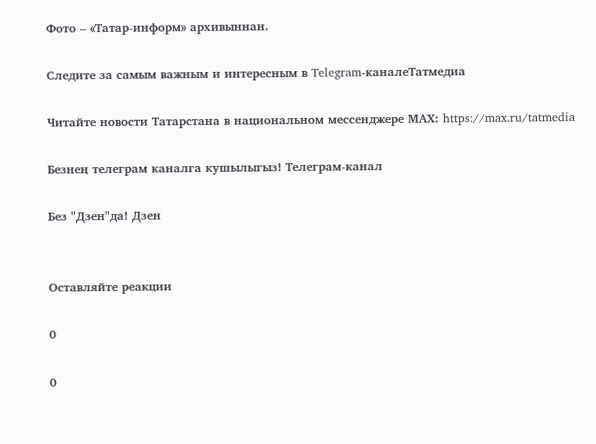Фото – «Татар-информ» архивыннан.

Следите за самым важным и интересным в Telegram-каналеТатмедиа

Читайте новости Татарстана в национальном мессенджере MАХ: https://max.ru/tatmedia

Безнең телеграм каналга кушылыгыз! Телеграм-канал

Без "Дзен"да! Дзен


Оставляйте реакции

0

0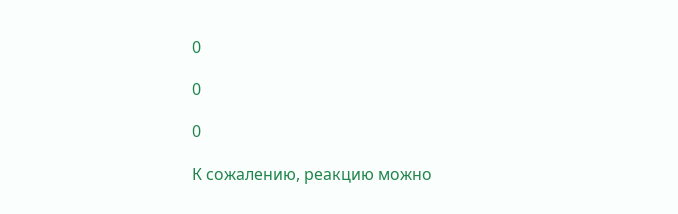0

0

0

К сожалению, реакцию можно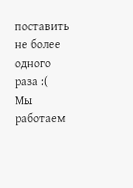поставить не более одного раза :(
Мы работаем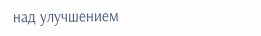над улучшением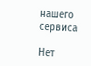нашего сервиса

Нет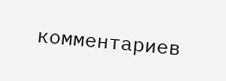комментариев